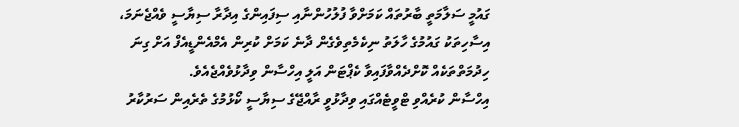ގައުމީ ސަލާމަތީ ބާރުތައް ކަމަށްވާ ފުލުހުންނާއި ސިފައިންގެ އިދާރާ ސިޔާސީ ވެއްޖެނަމަ، އިސާހިތަކު ގައުމުގެ ހާލަތު ނިކެމެތިވެގެން ދާނެ ކަމަށް ކުރިން އެމްއެންޑީއެފް އަށް ގިނަ ހިދުމަތްތަކެއް ކޮށްދެއްވާފައިވާ ކެޕްޓަން އަލީ އިހްސާން ވިދާޅުވެއްޖެއެވެ.
އިހްސާން ކުރެއްވި ޓްވީޓެއްގައި ވިދާޅުވީ ރާއްޖޭގެ ސިޔާސީ ކޯޅުމުގެ ތެރެއިން ސަރުކާރު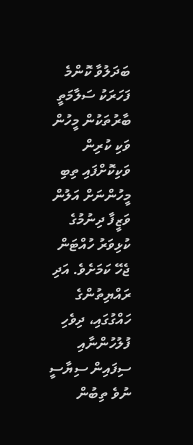ބަދަލުވާ ކޮންމެ ފަހަރަކު ސަލާމަތީ ބާރުތަކުން މީހުން ވަކި ކުރިން ވަކިކޮށްފައި ތިބި މީހުންނަށް އަލުން ވަޒީފާ ދިނުމުގެ ކުޅިވަރު ހުއްޓަން ޖެހޭ ކަމަށެވެ. އަދި ރައްޔިތުންގެ ހައްގުގައި، ދިވެހި ފުލުހުންނާއި ސިފައިން ސިޔާސީ ނުވެ ތިބުން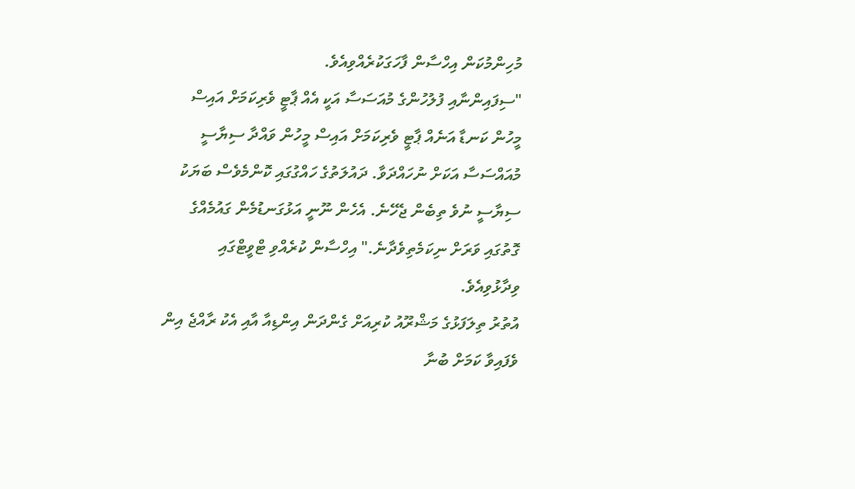މުހިންމުކަން އިހްސާން ފާހަގަކުރެއްވިއެވެ.
"ސިފައިންނާއި ފުލުހުންގެ މުއަސަސާ އަކީ އެއް ޕާޓީ ވެރިކަމަށް އައިސް މީހުން ކަނޑާ އަނެއް ޕާޓީ ވެރިކަމަށް އައިސް މީހުން ވައްދާ ސިޔާސީ މުއައްސަސާ އަކަށް ނުހައްދަވާ. ދައުލަތުގެ ހައްގުގައި ކޮންމެވެސް ބަޔަކު ސިޔާސީ ނުވެ ތިބެން ޖެހޭނެ. އެހެން ނޫނީ އަޅުގަނޑުމެން ގައުމެއްގެ ގޮތުގައި ވަރަށް ނިކަމެތިވެދާނެ." އިހްސާން ކުރެއްވި ޓްވީޓްގައި ވިދާޅުވިއެވެ.
އުތުރު ތިލަފަޅުގެ މަޝްރޫއު ކުރިއަށް ގެންދަން އިންޑިއާ އާއި އެކު ރާއްޖެ އިން ވެފައިވާ ކަމަށް ބުނާ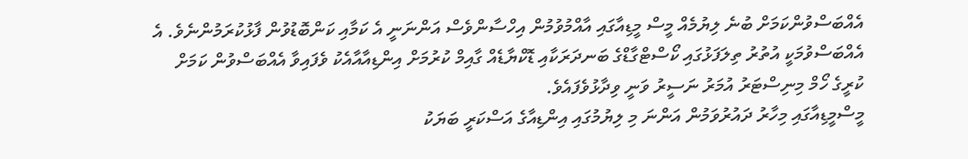އެއްބަސްވުންކަމަށް ބުނެ ލިޔުމެއް މީސް މީޑިއާގައި އާއްމުވުމުން އިހްސާންވެސް އަންނަނީ އެ ކަމާއި ކަންބޮޑުވުން ފާޅުކުރަމުންނެވެ. އެ އެއްބަސްވުމަކީ އުތުރު ތިލަފަޅުގައި ކޯސްޓްގާޑްގެ ބަނދަރަކާއި ޑޮކްޔާޑެއް ގާއިމް ކުރުމަށް އިންޑިއާއާއެކު ވެފައިވާ އެއްބަސްވުން ކަމަށް ކުރީގެ ހޯމް މިނިސްޓަރު އުމަރު ނަސީރު ވަނީ ވިދާޅުވެފައެވެ.
މީސްމީޑިއާގައި މިހާރު ދައުރުވަމުން އަންނަ މި ލިޔުމުގައި އިންޑިއާގެ އަސްކަރީ ބަޔަކު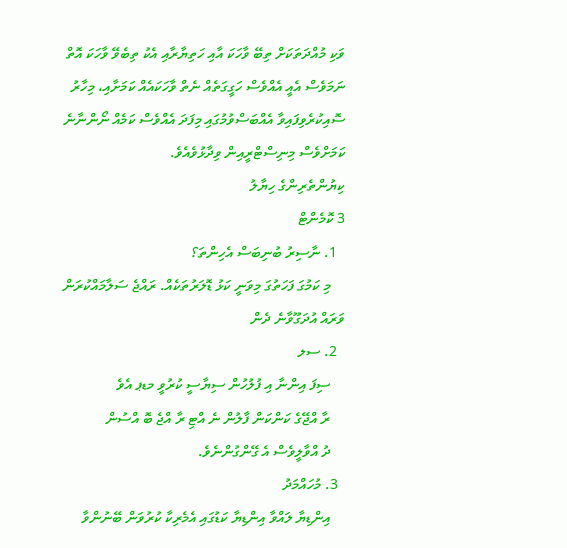ވަކި މުއްދަތަކަށް ތިބޭ ވާހަކަ އާއި ހަތިޔާރާއި އެކު ތިބެވޭ ވާހަކަ އޮތް ނަމަވެސް އެއީ އެއްވެސް ހަގީގަތެއް ނެތް ވާހަކައެއް ކަމަށާއި، މިހާރު ސޮއިކުރެވިފައިވާ އެއްބަސްވުމުގައި މިފަދަ އެއްވެސް ކަމެއް ނޯންނާނެ ކަމަށްވެސް މިނިސްޓްރީއިން ވިދާޅުވެއެވެ.
ކިޔުންތެރިންގެ ހިޔާލު
3 ކޮމެންޓް
  1. ނާސިރު ބުނިބަސް އެހިންތަ؟
    މި ކަމުގަ ފަހަތުގަ މިވަނީ ކަޅު ޑޮލަރުތަކެއް. ރައްޖެ ސަލާމައްކުރަން ވަރައް އުދަގޫވާނެ ދެން
  2. ސލ
    ސިފަ އިންނާ އި ފުލުހުން ސިޔާސީ ކުރުވީ މޑޕ އެވެ
    ރާ އްޖޭގެ ކަންކަން ފާލުން ނެ އްޓި ރާ އްޖެ ބޮ އްސުން
    ދު އްވާލީވެސް އެ ގޭންގުންނެވެ.
  3. މުހައްމަދު
    އިންޑިޔާ ލައްވާ އިންޑިޔާ ކަޑުގައި އެމެރިކާ ކުރުވަން ބޭނުންވާ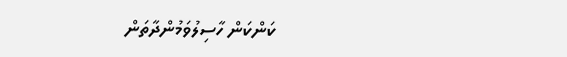ކަންކަން ހާސިލުވަމުންދާތަން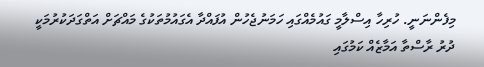މިފެންނަނީ. ހުރިހާ އިސްލާމީ ގައުމެއްގައި ހަމަނުޖެހުން އުފައްދާ އެގައުމުތަކުގެ މައްޗަށް އަތްގަދަކުރުމަކީ ދުރު ރާސްތާ އަމާޒެއް ކަމުގައި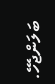ބަލަންޖެހޭ.